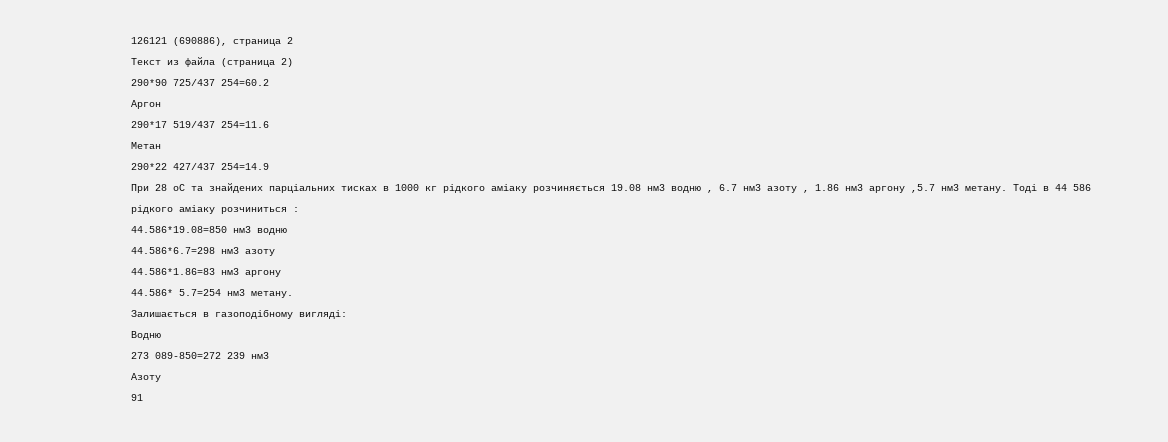126121 (690886), страница 2
Текст из файла (страница 2)
290*90 725/437 254=60.2
Аргон
290*17 519/437 254=11.6
Метан
290*22 427/437 254=14.9
При 28 оС та знайдених парціальних тисках в 1000 кг рідкого аміаку розчиняється 19.08 нм3 водню , 6.7 нм3 азоту , 1.86 нм3 аргону ,5.7 нм3 метану. Тоді в 44 586 рідкого аміаку розчиниться :
44.586*19.08=850 нм3 водню
44.586*6.7=298 нм3 азоту
44.586*1.86=83 нм3 аргону
44.586* 5.7=254 нм3 метану.
Залишається в газоподібному вигляді:
Водню
273 089-850=272 239 нм3
Азоту
91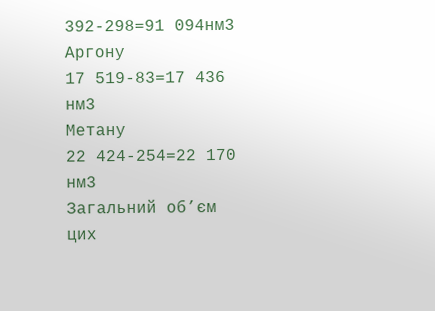392-298=91 094нм3
Аргону
17 519-83=17 436 нм3
Метану
22 424-254=22 170 нм3
Загальний об’єм цих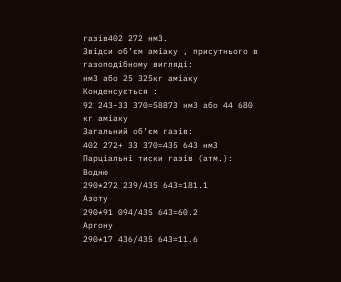газів402 272 нм3.
Звідси об’єм аміаку , присутнього в газоподібному вигляді:
нм3 або 25 325кг аміаку
Конденсується :
92 243-33 370=58873 нм3 або 44 680 кг аміаку
Загальний об’єм газів:
402 272+ 33 370=435 643 нм3
Парціальні тиски газів (атм.):
Водню
290*272 239/435 643=181.1
Азоту
290*91 094/435 643=60.2
Аргону
290*17 436/435 643=11.6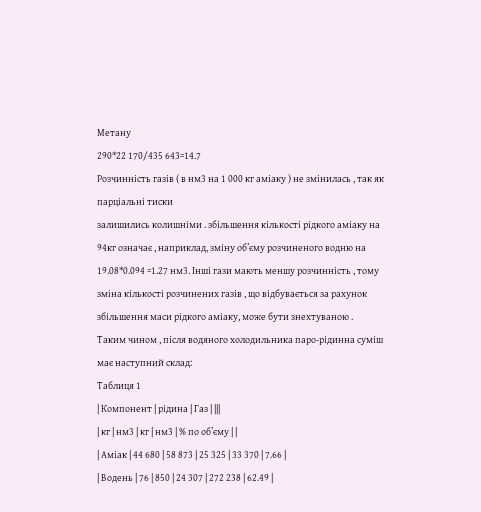Метану
290*22 170/435 643=14.7
Розчинність газів ( в нм3 на 1 000 кг аміаку ) не змінилась , так як парціальні тиски
залишились колишніми . збільшення кількості рідкого аміаку на 94кг означає , наприклад, зміну об’єму розчиненого водню на 19.08*0.094 =1.27 нм3. Інші гази мають меншу розчинність , тому зміна кількості розчинених газів , що відбувається за рахунок збільшення маси рідкого аміаку, може бути знехтуваною .
Таким чином , після водяного холодильника паро-рідинна суміш має наступний склад:
Таблиця 1
| Компонент | рідина | Газ | |||
| кг | нм3 | кг | нм3 | % по об’єму | |
| Аміак | 44 680 | 58 873 | 25 325 | 33 370 | 7.66 |
| Водень | 76 | 850 | 24 307 | 272 238 | 62.49 |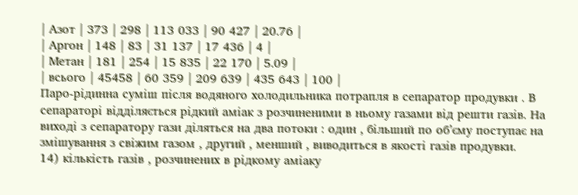| Азот | 373 | 298 | 113 033 | 90 427 | 20.76 |
| Аргон | 148 | 83 | 31 137 | 17 436 | 4 |
| Метан | 181 | 254 | 15 835 | 22 170 | 5.09 |
| всього | 45458 | 60 359 | 209 639 | 435 643 | 100 |
Паро-рідинна суміш після водяного холодильника потрапля в сепаратор продувки . В сепараторі відділяється рідкий аміак з розчиненими в ньому газами від решти газів. На виході з сепаратору гази діляться на два потоки : один , більший по об’єму поступає на змішування з свіжим газом , другий , менший , виводиться в якості газів продувки.
14) кількість газів , розчинених в рідкому аміаку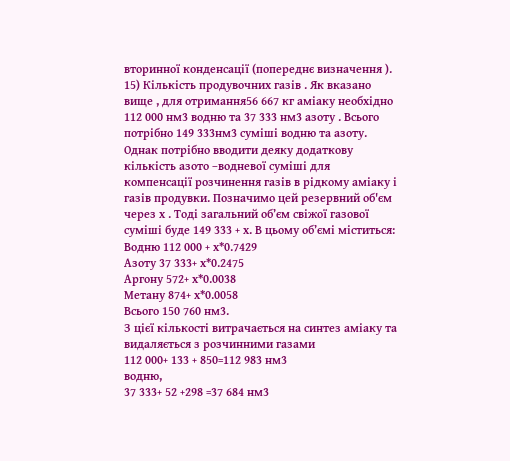вторинної конденсації (попереднє визначення ).
15) Кількість продувочних газів . Як вказано вище , для отримання56 667 кг аміаку необхідно 112 000 нм3 водню та 37 333 нм3 азоту . Всього потрібно 149 333нм3 суміші водню та азоту.
Однак потрібно вводити деяку додаткову кількість азото –водневої суміші для компенсації розчинення газів в рідкому аміаку і газів продувки. Позначимо цей резервний об'єм через х . Тоді загальний об’єм свіжої газової суміші буде 149 333 + х. В цьому об’ємі міститься:
Водню 112 000 + х*0.7429
Азоту 37 333+ х*0.2475
Аргону 572+ х*0.0038
Метану 874+ х*0.0058
Всього 150 760 нм3.
З цієї кількості витрачається на синтез аміаку та видаляється з розчинними газами
112 000+ 133 + 850=112 983 нм3
водню,
37 333+ 52 +298 =37 684 нм3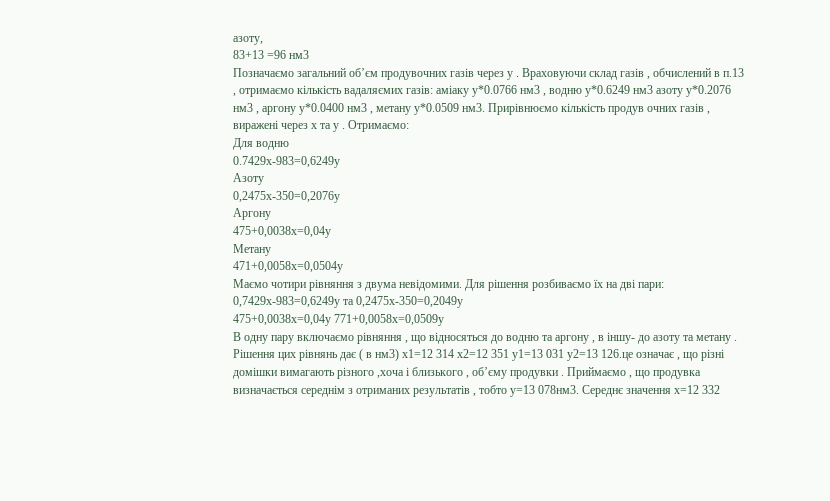азоту,
83+13 =96 нм3
Позначаємо загальний об’єм продувочних газів через у . Враховуючи склад газів , обчислений в п.13 , отримаємо кількість вадаляємих газів: аміаку у*0.0766 нм3 , водню у*0.6249 нм3 азоту у*0.2076 нм3 , аргону у*0.0400 нм3 , метану у*0.0509 нм3. Прирівнюємо кількість продув очних газів , виражені через х та у . Отримаємо:
Для водню
0.7429х-983=0,6249у
Азоту
0,2475х-350=0,2076у
Аргону
475+0,0038х=0,04у
Метану
471+0,0058х=0,0504у
Маємо чотири рівняння з двума невідомими. Для рішення розбиваємо їх на дві пари:
0,7429х-983=0,6249у та 0,2475х-350=0,2049у
475+0,0038х=0,04у 771+0,0058х=0,0509у
В одну пару включаємо рівняння , що відносяться до водню та аргону , в іншу- до азоту та метану . Рішення цих рівнянь дає ( в нм3) х1=12 314 х2=12 351 у1=13 031 у2=13 126.це означає , що різні домішки вимагають різного ,хоча і близького , об’єму продувки . Приймаємо , що продувка визначається середнім з отриманих результатів , тобто у=13 078нм3. Середнє значення х=12 332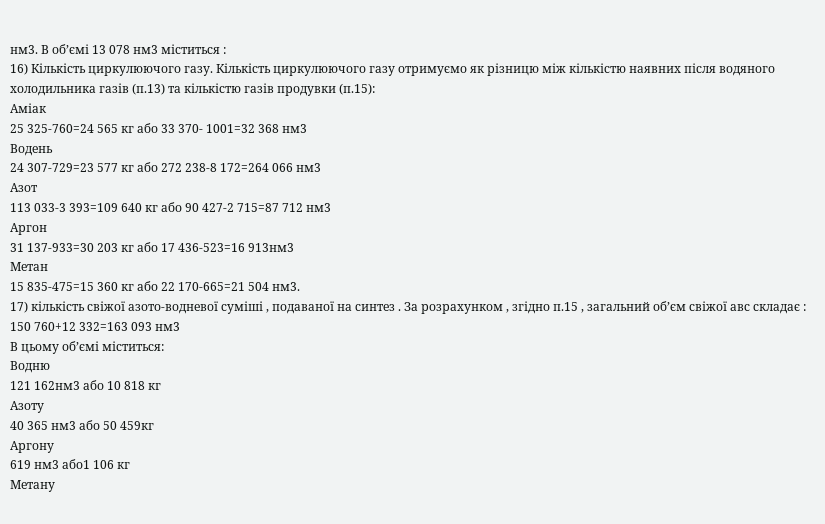нм3. В об’ємі 13 078 нм3 міститься :
16) Кількість циркулюючого газу. Кількість циркулюючого газу отримуємо як різницю між кількістю наявних після водяного холодильника газів (п.13) та кількістю газів продувки (п.15):
Аміак
25 325-760=24 565 кг або 33 370- 1001=32 368 нм3
Водень
24 307-729=23 577 кг або 272 238-8 172=264 066 нм3
Азот
113 033-3 393=109 640 кг або 90 427-2 715=87 712 нм3
Аргон
31 137-933=30 203 кг або 17 436-523=16 913нм3
Метан
15 835-475=15 360 кг або 22 170-665=21 504 нм3.
17) кількість свіжої азото-водневої суміші , подаваної на синтез . За розрахунком , згідно п.15 , загальний об’єм свіжої авс складає :
150 760+12 332=163 093 нм3
В цьому об’ємі міститься:
Водню
121 162нм3 або 10 818 кг
Азоту
40 365 нм3 або 50 459кг
Аргону
619 нм3 або1 106 кг
Метану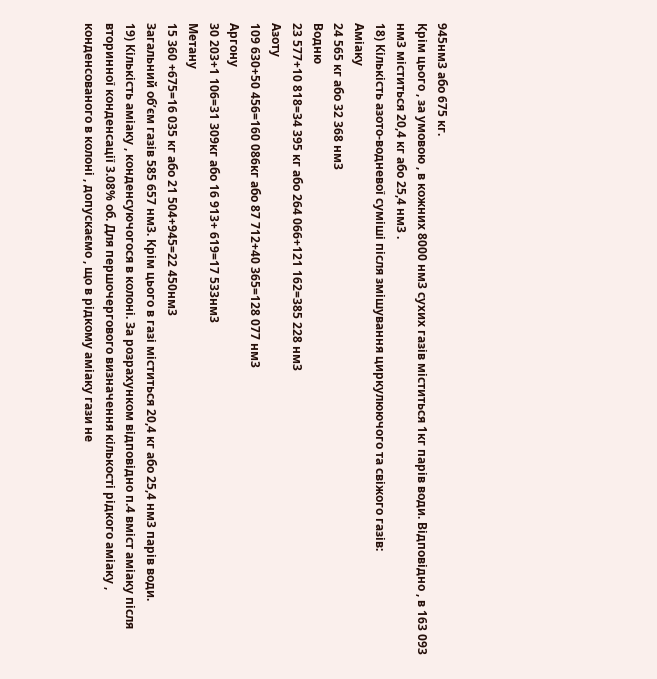945нм3 або 675 кг.
Крім цього , за умовою , в кожних 8000 нм3 сухих газів міститься 1кг парів води. Відповідно , в 163 093 нм3 міститься 20,4 кг або 25,4 нм3 .
18) Кількість азото-водневої суміші після змішування циркулюючого та свіжого газів:
Аміаку
24 565 кг або 32 368 нм3
Водню
23 577+10 818=34 395 кг або 264 066+121 162=385 228 нм3
Азоту
109 630+50 456=160 086кг або 87 712+40 365=128 077 нм3
Аргону
30 203+1 106=31 309кг або 16 913+ 619=17 533нм3
Метану
15 360 +675=16 035 кг або 21 504+945=22 450нм3
Загальний об’єм газів 585 657 нм3. Крім цього в газі міститься 20,4 кг або 25,4 нм3 парів води.
19) Кількість аміаку , конденсуючогося в колоні. За розрахунком відповідно п.4 вміст аміаку після вторинної конденсації 3.08% об. Для першочергового визначення кількості рідкого аміаку , конденсованого в колоні , допускаємо , що в рідкому аміаку гази не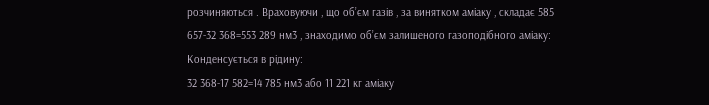розчиняються . Враховуючи , що об’єм газів , за винятком аміаку , складає 585 657-32 368=553 289 нм3 , знаходимо об’єм залишеного газоподібного аміаку:
Конденсується в рідину:
32 368-17 582=14 785 нм3 або 11 221 кг аміаку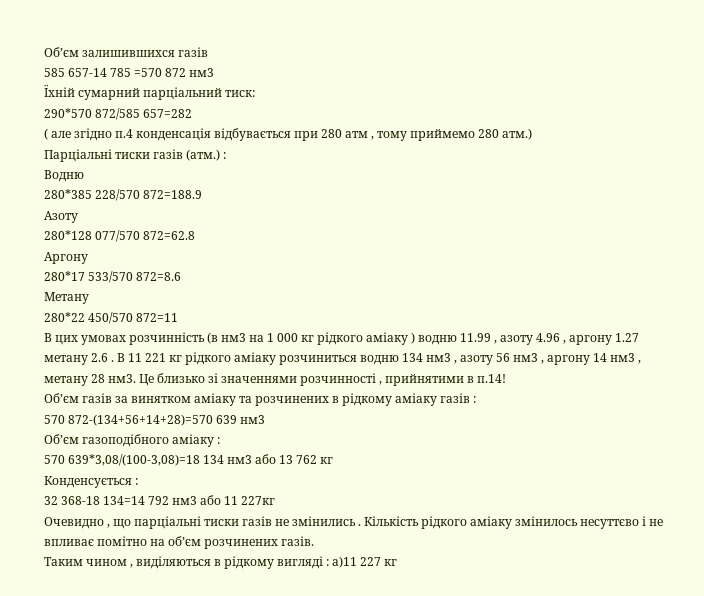Об’єм залишившихся газів
585 657-14 785 =570 872 нм3
Їхній сумарний парціальний тиск:
290*570 872/585 657=282
( але згідно п.4 конденсація відбувається при 280 атм , тому приймемо 280 атм.)
Парціальні тиски газів (атм.) :
Водню
280*385 228/570 872=188.9
Азоту
280*128 077/570 872=62.8
Аргону
280*17 533/570 872=8.6
Метану
280*22 450/570 872=11
В цих умовах розчинність (в нм3 на 1 000 кг рідкого аміаку ) водню 11.99 , азоту 4.96 , аргону 1.27 метану 2.6 . В 11 221 кг рідкого аміаку розчиниться водню 134 нм3 , азоту 56 нм3 , аргону 14 нм3 , метану 28 нм3. Це близько зі значеннями розчинності , прийнятими в п.14!
Об’єм газів за винятком аміаку та розчинених в рідкому аміаку газів :
570 872-(134+56+14+28)=570 639 нм3
Об’єм газоподібного аміаку :
570 639*3,08/(100-3,08)=18 134 нм3 або 13 762 кг
Конденсується :
32 368-18 134=14 792 нм3 або 11 227кг
Очевидно , що парціальні тиски газів не змінились . Кількість рідкого аміаку змінилось несуттєво і не впливає помітно на об’єм розчинених газів.
Таким чином , виділяються в рідкому вигляді : а)11 227 кг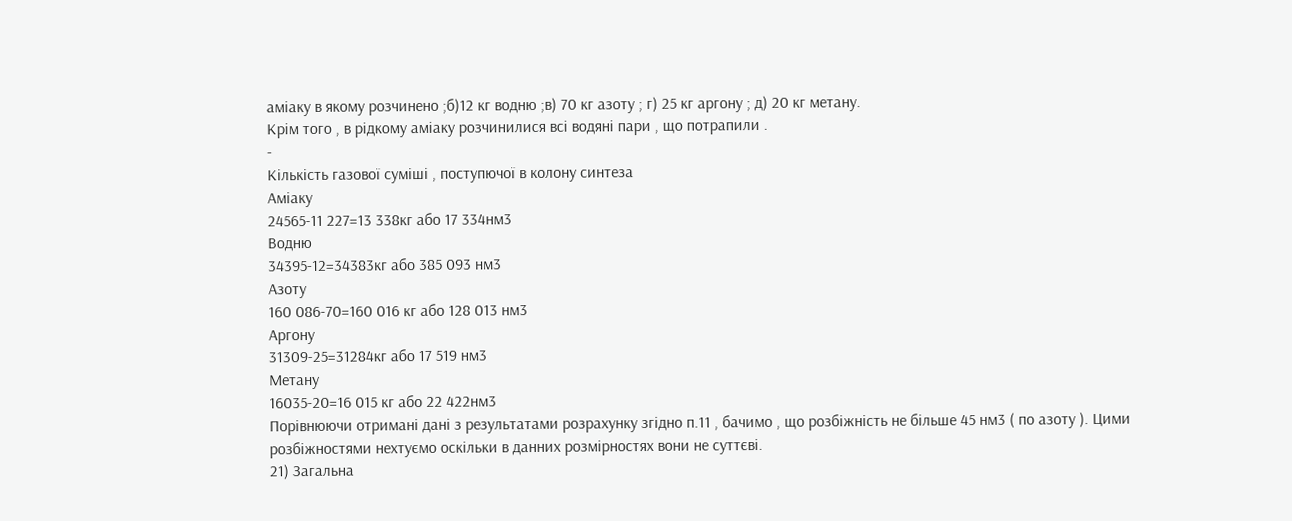аміаку в якому розчинено ;б)12 кг водню ;в) 70 кг азоту ; г) 25 кг аргону ; д) 20 кг метану.
Крім того , в рідкому аміаку розчинилися всі водяні пари , що потрапили .
-
Кількість газової суміші , поступючої в колону синтеза
Аміаку
24565-11 227=13 338кг або 17 334нм3
Водню
34395-12=34383кг або 385 093 нм3
Азоту
160 086-70=160 016 кг або 128 013 нм3
Аргону
31309-25=31284кг або 17 519 нм3
Метану
16035-20=16 015 кг або 22 422нм3
Порівнюючи отримані дані з результатами розрахунку згідно п.11 , бачимо , що розбіжність не більше 45 нм3 ( по азоту ). Цими розбіжностями нехтуємо оскільки в данних розмірностях вони не суттєві.
21) Загальна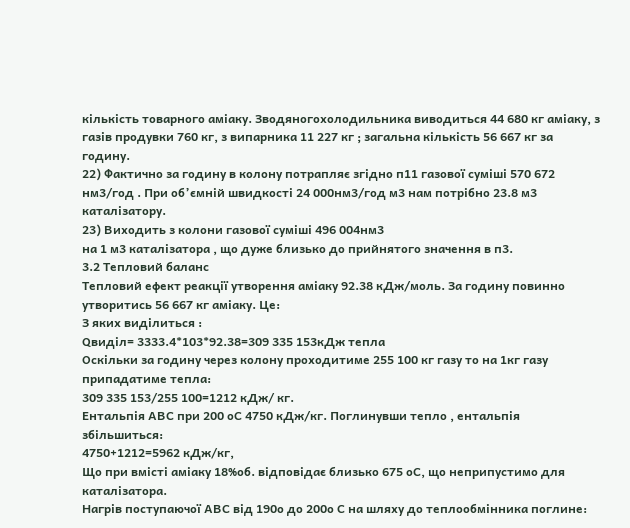кількість товарного аміаку. Зводяногохолодильника виводиться 44 680 кг аміаку, з газів продувки 760 кг, з випарника 11 227 кг ; загальна кількість 56 667 кг за годину.
22) Фактично за годину в колону потрапляє згідно п11 газової суміші 570 672 нм3/год . При об’ємній швидкості 24 000нм3/год м3 нам потрібно 23.8 м3 каталізатору.
23) Виходить з колони газової суміші 496 004нм3
на 1 м3 каталізатора , що дуже близько до прийнятого значення в п3.
3.2 Тепловий баланс
Тепловий ефект реакції утворення аміаку 92.38 кДж/моль. За годину повинно утворитись 56 667 кг аміаку. Це:
З яких виділиться :
Qвиділ= 3333.4*103*92.38=309 335 153кДж тепла
Оскільки за годину через колону проходитиме 255 100 кг газу то на 1кг газу припадатиме тепла:
309 335 153/255 100=1212 кДж/ кг.
Ентальпія АВС при 200 оС 4750 кДж/кг. Поглинувши тепло , ентальпія збільшиться:
4750+1212=5962 кДж/кг,
Що при вмісті аміаку 18%об. відповідає близько 675 оС, що неприпустимо для каталізатора.
Нагрів поступаючої АВС від 190о до 200о С на шляху до теплообмінника поглине: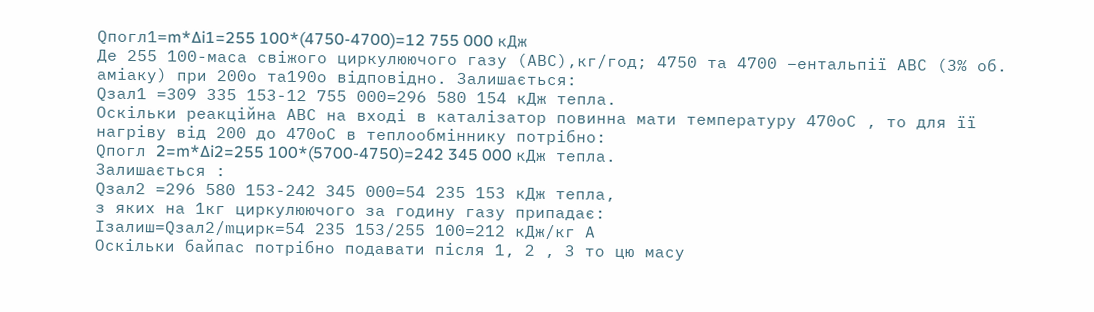Qпогл1=m*∆i1=255 100*(4750-4700)=12 755 000 кДж
Де 255 100-маса свіжого циркулюючого газу (АВС),кг/год; 4750 та 4700 –ентальпії АВС (3% об. аміаку) при 200о та190о відповідно. Залишається:
Qзал1 =309 335 153-12 755 000=296 580 154 кДж тепла.
Оскільки реакційна АВС на вході в каталізатор повинна мати температуру 470оС , то для її нагріву від 200 до 470оС в теплообміннику потрібно:
Qпогл 2=m*∆i2=255 100*(5700-4750)=242 345 000 кДж тепла.
Залишається :
Qзал2 =296 580 153-242 345 000=54 235 153 кДж тепла,
з яких на 1кг циркулюючого за годину газу припадає:
Ізалиш=Qзал2/mцирк=54 235 153/255 100=212 кДж/кг А
Оскільки байпас потрібно подавати після 1, 2 , 3 то цю масу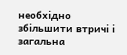необхідно збільшити втричі і загальна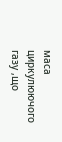маса циркулюючого газу ,що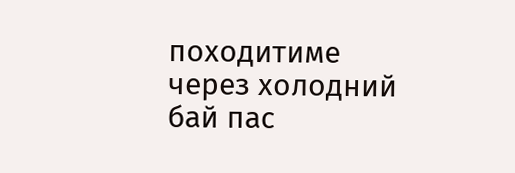походитиме через холодний бай пас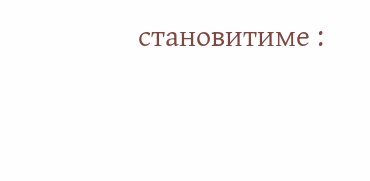становитиме :